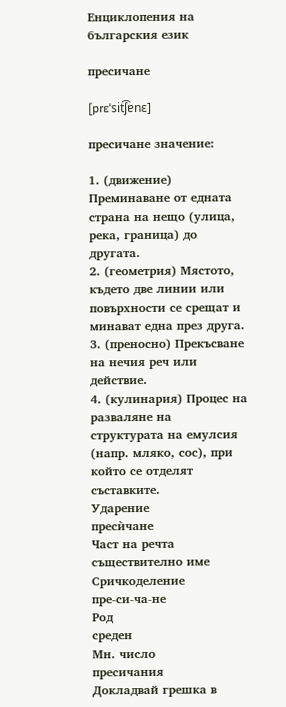Енциклопения на българския език

пресичане

[prɛˈsit͡ʃɐnɛ]

пресичане значение:

1. (движение) Преминаване от едната страна на нещо (улица, река, граница) до другата.
2. (геометрия) Мястото, където две линии или повърхности се срещат и минават една през друга.
3. (преносно) Прекъсване на нечия реч или действие.
4. (кулинария) Процес на разваляне на структурата на емулсия (напр. мляко, сос), при който се отделят съставките.
Ударение
пресѝчане
Част на речта
съществително име
Сричкоделение
пре-си-ча-не
Род
среден
Мн. число
пресичания
Докладвай грешка в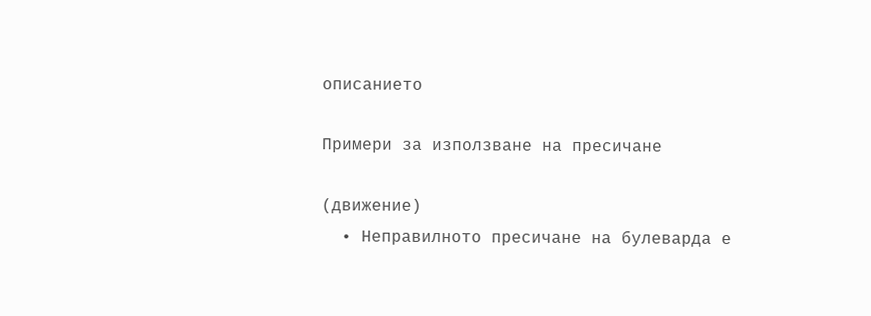описанието

Примери за използване на пресичане

(движение)
  • Неправилното пресичане на булеварда е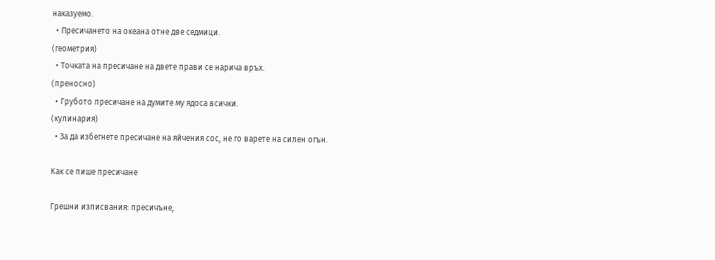наказуемо.
  • Пресичането на океана отне две седмици.
(геометрия)
  • Точката на пресичане на двете прави се нарича връх.
(преносно)
  • Грубото пресичане на думите му ядоса всички.
(кулинария)
  • За да избегнете пресичане на яйчения сос, не го варете на силен огън.

Как се пише пресичане

Грешни изписвания: пресичъне,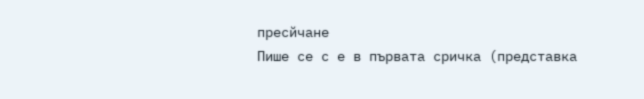пресйчане
Пише се с е в първата сричка (представка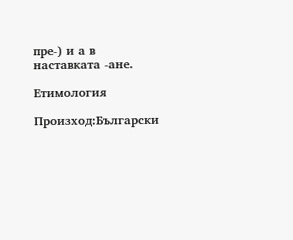пре-) и а в наставката -ане.

Етимология

Произход:Български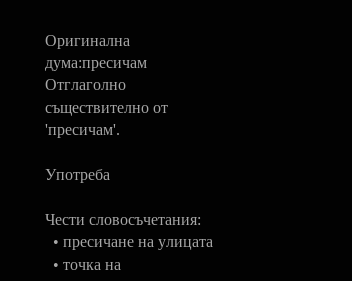Оригинална дума:пресичам
Отглаголно съществително от 'пресичам'.

Употреба

Чести словосъчетания:
  • пресичане на улицата
  • точка на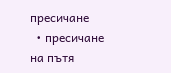пресичане
  • пресичане на пътя